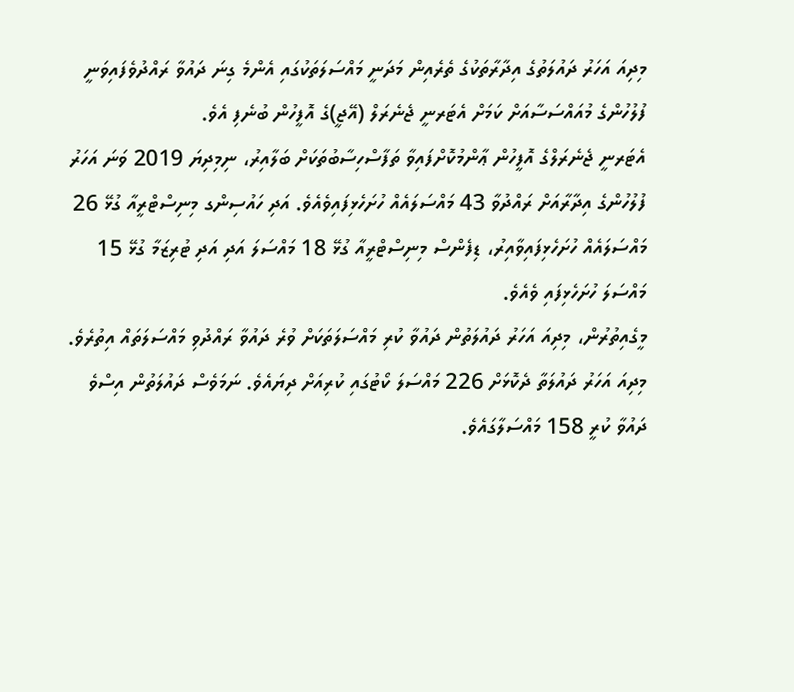މިދިއަ އަހަރު ދައުލަތުގެ އިދާރާތަކުގެ ތެރެއިން މަދަނީ މައްސަލަތަކުގައި އެންމެ ގިނަ ދައުވާ ރައްދުވެފައިވަނީ ފުލުހުންގެ މުއައްސަސާއަށް ކަމަށް އެޓަރނީ ޖެނެރަލް (އޭޖީ)ގެ އޮފީހުން ބުނެފި އެވެ.
އެޓަރނީ ޖެނެރަލްގެ އޮފީހުން ޢާންމުކޮށްފައިވާ ތަފާސްހިސާބުތަކަށް ބަލާއިރު، ނިމިދިޔަ 2019 ވަނަ އަހަރު ފުލުހުންގެ އިދާރާއަށް ރައްދުވާ 43 މައްސަލައެއް ހުށަހެޅިފައިވެއެވެ. އަދި ހައުސިންގ މިނިސްޓްރީއާ ގުޅޭ 26 މައްސަލައެއް ހުށަހެޅިފައިވާއިރު، ޑިފެންސް މިނިސްޓްރީއާ ގުޅޭ 18 މައްސަލަ އަދި އަދި ޓުރިޒަމާ ގުޅޭ 15 މައްސަލަ ހުށަހެޅިފައި ވެއެވެ.
މީގެއިތުރުން، މިދިއަ އަހަރު ދައުލަތުން ދައުވާ ކުރި މައްސަލަތަކަށް ވުރެ ދައުވާ ރައްދުވި މައްސަލަތައް އިތުރެވެ. މިދިއަ އަހަރު ދައުލަތާ ދެކޮޅަށް 226 މައްސަލަ ކޯޓުގައި ކުރިއަށް ދިޔައެވެ. ނަމަވެސް ދައުލަތުން އިސްވެ ދައުވާ ކުރީ 158 މައްސަލާގައެވެ.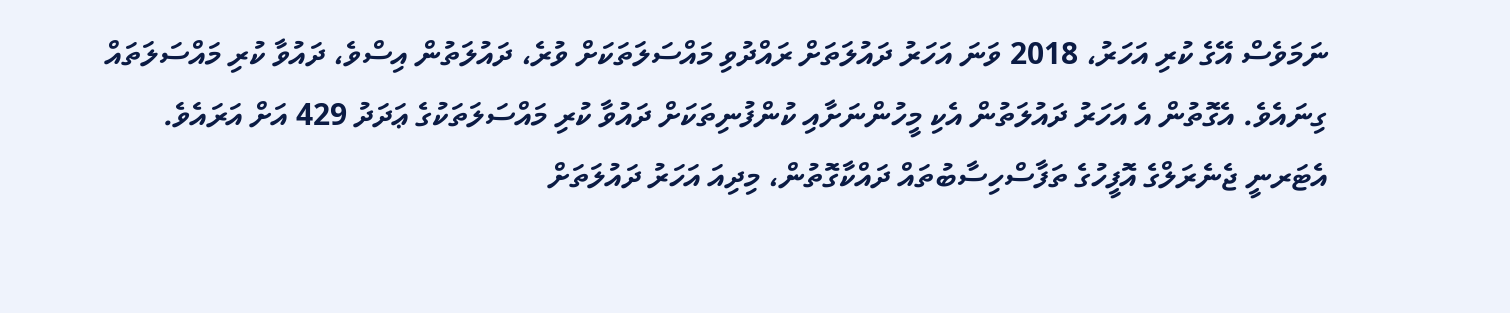ނަމަވެސް އޭގެ ކުރި އަހަރު، 2018 ވަނަ އަހަރު ދައުލަތަށް ރައްދުވި މައްސަލަތަކަށް ވުރެ، ދައުލަތުން އިސްވެ، ދައުވާ ކުރި މައްސަލަތައް ގިނައެވެ. އެގޮތުން އެ އަހަރު ދައުލަތުން އެކި މީހުންނަށާއި ކުންފުނިތަކަށް ދައުވާ ކުރި މައްސަލަތަކުގެ ޢަދަދު 429 އަށް އަރައެވެ.
އެޓަރނީ ޖެނެރަލްގެ އޮފީހުގެ ތަފާސްހިސާބުތައް ދައްކާގޮތުން، މިދިއަ އަހަރު ދައުލަތަށް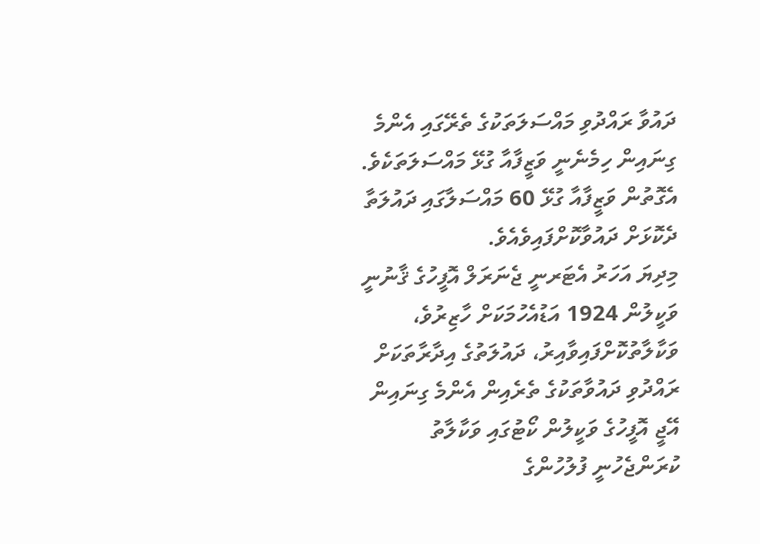ދައުވާ ރައްދުވި މައްސަލަތަކުގެ ތެރޭގައި އެންމެ ގިނައިން ހިމެނެނީ ވަޒީފާއާ ގުޅޭ މައްސަލަތަކެވެ. އެގޮތުން ވަޒީފާއާ ގުޅޭ 60 މައްސަލާގައި ދައުލަތާ ދެކޮޅަށް ދައުވާކޮށްފައިވެއެވެ.
މިދިޔަ އަހަރު އެޓަރނީ ޖެނަރަލް އޮފީހުގެ ޤާނުނީ ވަކީލުން 1924 އަޑުއެހުމަކަށް ހާޒިރުވެ، ވަކާލާތުކޮށްފައިވާއިރު، ދައުލަތުގެ އިދާރާތަކަށް ރައްދުވި ދައުވާތަކުގެ ތެރެއިން އެންމެ ގިނައިން އޭޖީ އޮފީހުގެ ވަކީލުން ކޯޓުގައި ވަކާލާތު ކުރަންޖެހުނީ ފުލުހުންގެ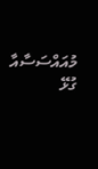މުއައްސަސާއާ ގުޅޭ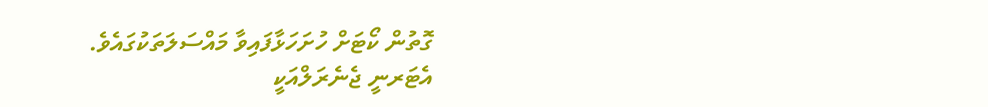ގޮތުން ކޯޓަށް ހުށަހަޅާފައިވާ މައްސަލަތަކުގައެވެ.
އެޓަރނީ ޖެނެރަލްއަކީ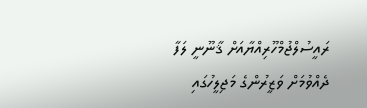ރައީސުލްޖުމްހޫރިއްޔާއަށް ޤާނޫނީ ލަފާ ދެއްވުމަށް ވަޒީރުންގެ މަޖިލީހުގައި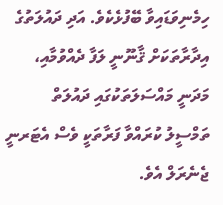ހިމެނިވަޑައިވާ ބޭފުޅެކެވެ. އަދި ދައުލަތުގެ އިދާރާތަކަށް ޤާނޫނީ ލަފާ ދެއްވުމާއި، މަދަނީ މައްސަލަތަކުގައި ދައުލަތް ތަމްސީލު ކުރައްވާ ފަރާތަކީ ވެސް އެޓަރނީ ޖެނެރަލް އެވެ.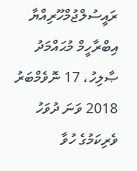ރައީސުލްޖުމްހޫރިއްޔާ އިބްރާހީމް މުޙައްމަދު ޞާލިހު، 17 ނޮވެމްބަރު 2018 ވަނަ ދުވަހު ވެރިކަމުގެ ހުވާ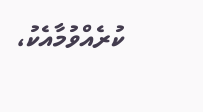ކުރެއްވުމާއެކު،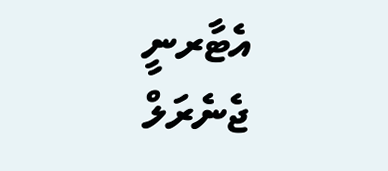އެޓާރނީ ޖެނެރަލް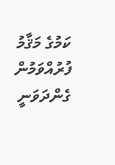ކަމުގެ މަޤާމު ފުރުއްވަމުން ގެންދަވަނީ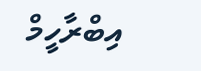އިބްރާހީމް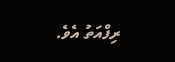ރިފްއަތު އެވެ.